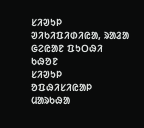ᱥᱤᱣᱩᱞ
ᱣᱤᱠᱤᱯᱤᱰᱤᱭᱟ, ᱨᱟᱲᱟ ᱜᱮᱭᱟᱱ ᱯᱩᱛᱷᱤ ᱠᱷᱚᱱ
ᱥᱤᱣᱩᱞ
ᱚᱯᱷᱤᱥᱤᱭᱟᱞ ᱢᱟᱨᱠᱷᱟ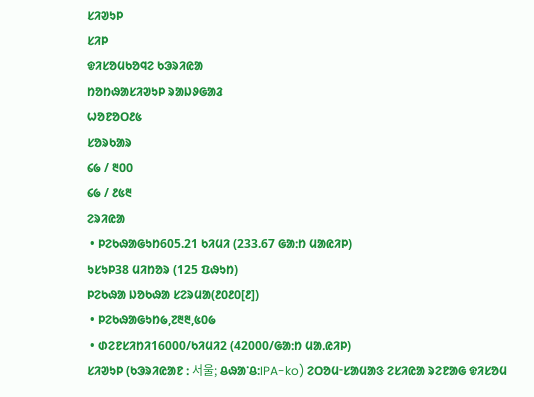ᱥᱤᱣᱩᱞ
ᱥᱤᱞ
ᱫᱤᱥᱚᱢᱠᱚᱧᱮ ᱠᱳᱨᱤᱭᱟ
ᱴᱚᱴᱷᱟᱥᱤᱣᱩᱞ ᱨᱟᱡᱽᱜᱟᱲ
ᱦᱚᱱᱚᱛ᱒᱕
ᱥᱚᱨᱠᱟᱨ
᱔᱙ / ᱓᱐᱐
᱔᱙ / ᱒᱕᱓
ᱮᱨᱤᱭᱟ
 • ᱞᱮᱠᱷᱟᱜᱩᱴ605.21 ᱠᱤᱢᱤ (233.67 ᱜᱟᱺᱴ ᱢᱟᱭᱤᱞ)
ᱩᱥᱩᱞ38 ᱢᱤᱴᱚᱨ (125 ᱯᱷᱩᱴ)
ᱞᱮᱠᱷᱟ ᱡᱚᱠᱷᱟ ᱥᱮᱨᱢᱟ(᱒᱐᱒᱐[᱒])
 • ᱞᱮᱠᱷᱟᱜᱩᱴ᱙,᱗᱓᱓,᱕᱐᱙
 • ᱰᱮᱱᱥᱤᱴᱤ16000/ᱠᱤᱢᱤ2 (42000/ᱜᱟᱺᱴ ᱢᱟᱹᱭᱤᱞ)
ᱥᱤᱣᱩᱞ (ᱠᱳᱨᱤᱭᱟᱱ ᱺ 서울; ᱪᱷᱟᱸᱪ:IPA-ko) ᱮᱛᱚᱢᱼᱥᱟᱢᱟᱝ ᱮᱥᱤᱭᱟ ᱨᱮᱱᱟᱜ ᱫᱤᱥᱚᱢ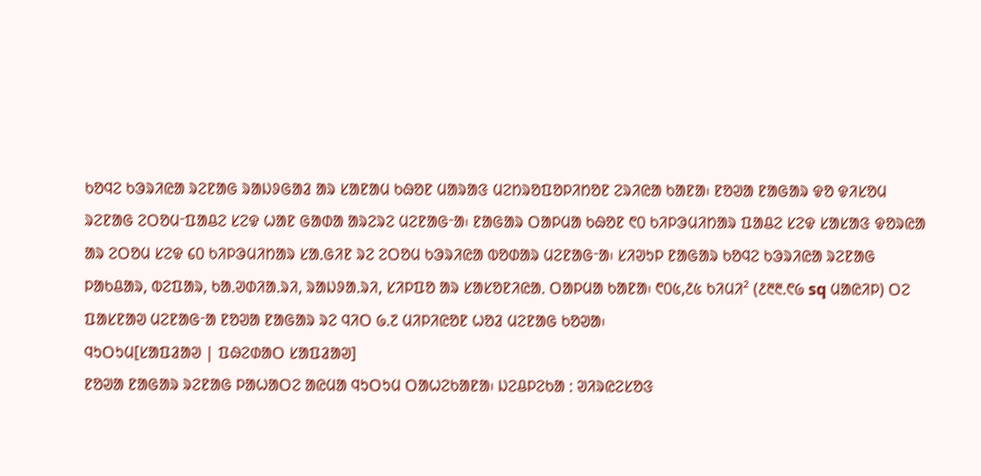ᱠᱚᱧᱮ ᱠᱳᱨᱤᱭᱟ ᱨᱮᱱᱟᱜ ᱨᱟᱡᱽᱜᱟᱲ ᱟᱨ ᱥᱟᱱᱟᱢ ᱠᱷᱚᱱ ᱢᱟᱨᱟᱝ ᱢᱮᱴᱨᱚᱯᱚᱞᱤᱴᱚᱱ ᱮᱨᱤᱭᱟ ᱠᱟᱱᱟ᱾ ᱱᱚᱣᱟ ᱱᱟᱜᱟᱨ ᱫᱚ ᱫᱤᱥᱚᱢ ᱨᱮᱱᱟᱜ ᱮᱛᱚᱢᱼᱯᱟᱪᱮ ᱥᱮᱫ ᱦᱟᱱ ᱜᱟᱰᱟ ᱟᱨᱮᱨᱮ ᱢᱮᱱᱟᱜᱼᱟ᱾ ᱱᱟᱜᱟᱨ ᱛᱟᱞᱢᱟ ᱠᱷᱚᱱ ᱖᱐ ᱠᱤᱞᱳᱢᱤᱴᱟᱨ ᱯᱟᱪᱮ ᱥᱮᱫ ᱥᱟᱥᱟᱝ ᱫᱚᱨᱭᱟ ᱟᱨ ᱮᱛᱚᱢ ᱥᱮᱫ ᱔᱐ ᱠᱤᱞᱳᱢᱤᱴᱟᱨ ᱥᱟᱹᱜᱤᱱ ᱨᱮ ᱮᱛᱚᱢ ᱠᱳᱨᱤᱭᱟ ᱵᱚᱰᱟᱨ ᱢᱮᱱᱟᱜᱼᱟ᱾ ᱥᱤᱣᱩᱞ ᱱᱟᱜᱟᱨ ᱠᱚᱧᱮ ᱠᱳᱨᱤᱭᱟ ᱨᱮᱱᱟᱜ ᱞᱟᱠᱪᱟᱨ, ᱵᱮᱯᱟᱨ, ᱠᱟᱹᱣᱰᱤᱟᱹᱨᱤ, ᱨᱟᱡᱽᱟᱹᱨᱤ, ᱥᱤᱞᱯᱚ ᱟᱨ ᱥᱟᱥᱚᱱᱤᱭᱟᱹ ᱛᱟᱞᱢᱟ ᱠᱟᱱᱟ᱾ ᱖᱐᱕,᱒᱕ ᱠᱤᱢᱤ² (᱒᱓᱓.᱖᱙ sq ᱢᱟᱭᱤᱞ) ᱛᱮ ᱯᱟᱥᱱᱟᱣ ᱢᱮᱱᱟᱜᱼᱟ ᱱᱚᱣᱟ ᱱᱟᱜᱟᱨ ᱨᱮ ᱧᱤᱛ ᱙.᱗ ᱢᱤᱞᱤᱭᱚᱱ ᱦᱚᱲ ᱢᱮᱱᱟᱜ ᱠᱚᱣᱟ᱾
ᱧᱩᱛᱩᱢ[ᱥᱟᱯᱲᱟᱣ | ᱯᱷᱮᱰᱟᱛ ᱥᱟᱯᱲᱟᱣ]
ᱱᱚᱣᱟ ᱱᱟᱜᱟᱨ ᱨᱮᱱᱟᱜ ᱞᱟᱦᱟᱛᱮ ᱟᱭᱢᱟ ᱧᱩᱛᱩᱢ ᱛᱟᱦᱮᱠᱟᱱᱟ᱾ ᱡᱮᱪᱞᱮᱠᱟ ᱺ ᱣᱤᱨᱭᱮᱥᱚᱝ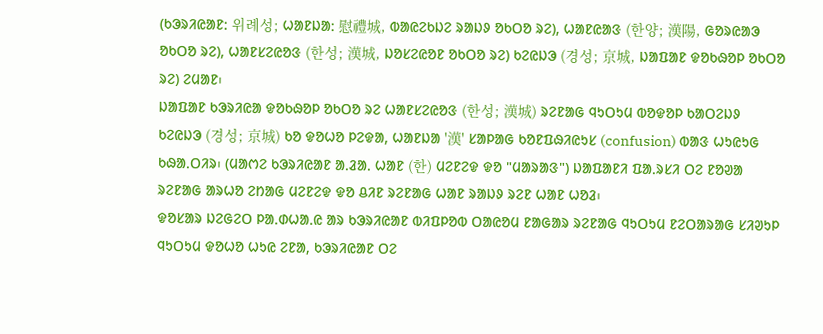(ᱠᱳᱨᱤᱭᱟᱱᱺ 위례성; ᱦᱟᱱᱡᱟᱺ 慰禮城, ᱵᱟᱭᱮᱠᱡᱮ ᱨᱟᱡᱽ ᱚᱠᱛᱚ ᱨᱮ), ᱦᱟᱱᱭᱟᱝ (한양; 漢陽, ᱜᱚᱨᱭᱟᱳ ᱚᱠᱛᱚ ᱨᱮ), ᱦᱟᱱᱥᱮᱭᱚᱝ (한성; 漢城, ᱡᱚᱥᱮᱭᱚᱱ ᱚᱠᱛᱚ ᱨᱮ) ᱠᱮᱭᱡᱳ (경성; 京城, ᱡᱟᱯᱟᱱ ᱫᱚᱠᱷᱚᱞ ᱚᱠᱛᱚ ᱨᱮ) ᱮᱢᱟᱱ᱾
ᱡᱟᱯᱟᱱ ᱠᱳᱨᱤᱭᱟ ᱫᱚᱠᱷᱚᱞ ᱚᱠᱛᱚ ᱨᱮ ᱦᱟᱱᱥᱮᱭᱚᱝ (한성; 漢城) ᱨᱮᱱᱟᱜ ᱧᱩᱛᱩᱢ ᱵᱚᱫᱚᱞ ᱠᱟᱛᱮᱡᱽ ᱠᱮᱭᱡᱳ (경성; 京城) ᱠᱚ ᱫᱚᱦᱚ ᱞᱮᱫᱟ, ᱦᱟᱱᱡᱟ '漢' ᱥᱟᱞᱟᱜ ᱠᱚᱱᱯᱷᱤᱭᱩᱥ (confusion) ᱵᱟᱝ ᱦᱩᱭᱩᱜ ᱠᱷᱟᱹᱛᱤᱨ᱾ (ᱢᱟᱬᱮ ᱠᱳᱨᱤᱭᱟᱱ ᱟᱹᱲᱟᱹ ᱦᱟᱱ (한) ᱢᱮᱱᱮᱫ ᱫᱚ "ᱢᱟᱨᱟᱝ") ᱡᱟᱯᱟᱱᱤ ᱯᱟᱹᱨᱥᱤ ᱛᱮ ᱱᱚᱣᱟ ᱨᱮᱱᱟᱜ ᱟᱨᱦᱚ ᱮᱴᱟᱜ ᱢᱮᱱᱮᱫ ᱫᱚ ᱪᱤᱱ ᱨᱮᱱᱟᱜ ᱦᱟᱱ ᱨᱟᱡᱽ ᱨᱮᱱ ᱦᱟᱱ ᱦᱚᱲ᱾
ᱫᱚᱥᱟᱨ ᱡᱮᱜᱮᱛ ᱞᱟᱹᱰᱦᱟᱹᱭ ᱟᱨ ᱠᱳᱨᱤᱭᱟᱱ ᱵᱤᱯᱞᱚᱵ ᱛᱟᱭᱚᱢ ᱱᱟᱜᱟᱨ ᱨᱮᱱᱟᱜ ᱧᱩᱛᱩᱢ ᱱᱮᱛᱟᱨᱟᱜ ᱥᱤᱣᱩᱞ ᱧᱩᱛᱩᱢ ᱫᱚᱦᱚ ᱦᱩᱭ ᱮᱱᱟ, ᱠᱳᱨᱤᱭᱟᱱ ᱛᱮ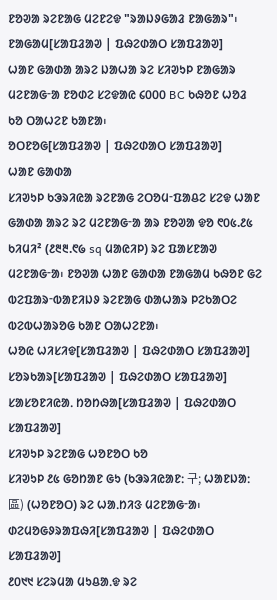ᱱᱚᱣᱟ ᱨᱮᱱᱟᱜ ᱢᱮᱱᱮᱫ "ᱨᱟᱡᱽᱜᱟᱲ ᱱᱟᱜᱟᱨ"᱾
ᱱᱟᱜᱟᱢ[ᱥᱟᱯᱲᱟᱣ | ᱯᱷᱮᱰᱟᱛ ᱥᱟᱯᱲᱟᱣ]
ᱦᱟᱱ ᱜᱟᱰᱟ ᱟᱨᱮ ᱡᱟᱦᱟ ᱨᱮ ᱥᱤᱣᱩᱞ ᱱᱟᱜᱟᱨ ᱢᱮᱱᱟᱜᱼᱟ ᱱᱚᱰᱮ ᱥᱮᱫᱟᱭ ᱔᱐᱐᱐ BC ᱠᱷᱚᱱ ᱦᱚᱲ ᱠᱚ ᱛᱟᱦᱮᱱ ᱠᱟᱱᱟ᱾
ᱚᱛᱱᱚᱜ[ᱥᱟᱯᱲᱟᱣ | ᱯᱷᱮᱰᱟᱛ ᱥᱟᱯᱲᱟᱣ]
ᱦᱟᱱ ᱜᱟᱰᱟ
ᱥᱤᱣᱩᱞ ᱠᱳᱨᱤᱭᱟ ᱨᱮᱱᱟᱜ ᱮᱛᱚᱢᱼᱯᱟᱪᱮ ᱥᱮᱫ ᱦᱟᱱ ᱜᱟᱰᱟ ᱟᱨᱮ ᱨᱮ ᱢᱮᱱᱟᱜᱼᱟ ᱟᱨ ᱱᱚᱣᱟ ᱫᱚ ᱖᱐᱕.᱒᱕ ᱠᱤᱢᱤ² (᱒᱓᱓.᱖᱙ sq ᱢᱟᱭᱤᱞ) ᱨᱮ ᱯᱟᱥᱱᱟᱣ ᱢᱮᱱᱟᱜᱼᱟ᱾ ᱱᱚᱣᱟ ᱦᱟᱱ ᱜᱟᱰᱟ ᱱᱟᱜᱟᱢ ᱠᱷᱚᱱ ᱜᱮ ᱵᱮᱯᱟᱨᱼᱵᱟᱱᱤᱡᱽ ᱨᱮᱱᱟᱜ ᱰᱟᱦᱟᱨ ᱞᱮᱠᱟᱛᱮ ᱵᱮᱵᱦᱟᱨᱚᱜ ᱠᱟᱱ ᱛᱟᱦᱮᱱᱟ᱾
ᱦᱚᱭ ᱦᱤᱥᱤᱫ[ᱥᱟᱯᱲᱟᱣ | ᱯᱷᱮᱰᱟᱛ ᱥᱟᱯᱲᱟᱣ]
ᱥᱚᱨᱠᱟᱨ[ᱥᱟᱯᱲᱟᱣ | ᱯᱷᱮᱰᱟᱛ ᱥᱟᱯᱲᱟᱣ]
ᱥᱟᱥᱚᱱᱤᱭᱟᱹ ᱴᱚᱴᱷᱟ[ᱥᱟᱯᱲᱟᱣ | ᱯᱷᱮᱰᱟᱛ ᱥᱟᱯᱲᱟᱣ]
ᱥᱤᱣᱩᱞ ᱨᱮᱱᱟᱜ ᱦᱚᱱᱚᱛ ᱠᱚ
ᱥᱤᱣᱩᱞ ᱒᱕ ᱜᱚᱴᱟᱱ ᱜᱩ (ᱠᱳᱨᱤᱭᱟᱱᱺ 구; ᱦᱟᱱᱡᱟᱺ 區) (ᱦᱚᱱᱚᱛ) ᱨᱮ ᱦᱟᱹᱴᱤᱝ ᱢᱮᱱᱟᱜᱼᱟ᱾
ᱰᱮᱢᱚᱜᱽᱨᱟᱯᱷᱤ[ᱥᱟᱯᱲᱟᱣ | ᱯᱷᱮᱰᱟᱛ ᱥᱟᱯᱲᱟᱣ]
᱒᱐᱑᱑ ᱥᱮᱨᱢᱟ ᱢᱩᱪᱟᱹᱫ ᱨᱮ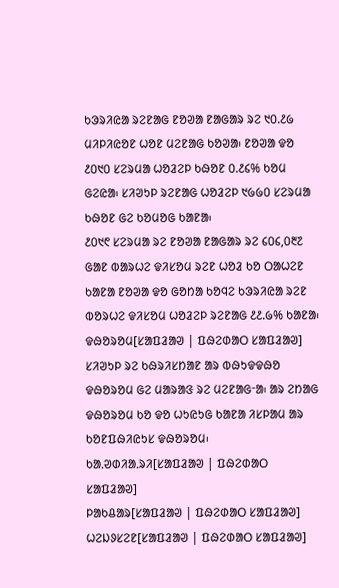ᱠᱳᱨᱤᱭᱟ ᱨᱮᱱᱟᱜ ᱱᱚᱣᱟ ᱱᱟᱜᱟᱨ ᱨᱮ ᱑᱐.᱒᱙ ᱢᱤᱞᱤᱭᱚᱱ ᱦᱚᱱ ᱢᱮᱱᱟᱜ ᱠᱚᱣᱟ᱾ ᱱᱚᱣᱟ ᱫᱚ ᱒᱐᱑᱐ ᱥᱮᱨᱢᱟ ᱦᱚᱲᱮᱞ ᱠᱷᱚᱱ ᱐.᱒᱔% ᱠᱚᱢ ᱜᱮᱭᱟ᱾ ᱥᱤᱣᱩᱞ ᱨᱮᱱᱟᱜ ᱦᱚᱲᱮᱞ ᱑᱙᱙᱐ ᱥᱮᱨᱢᱟ ᱠᱷᱚᱱ ᱜᱮ ᱠᱚᱢᱚᱜ ᱠᱟᱱᱟ᱾
᱒᱐᱑᱖ ᱥᱮᱨᱢᱟ ᱨᱮ ᱱᱚᱣᱟ ᱱᱟᱜᱟᱨ ᱨᱮ ᱔᱐᱔,᱐᱓᱗ ᱜᱟᱱ ᱵᱟᱨᱦᱮ ᱫᱤᱥᱚᱢ ᱨᱮᱱ ᱦᱚᱲ ᱠᱚ ᱛᱟᱦᱮᱱ ᱠᱟᱱᱟ ᱱᱚᱣᱟ ᱫᱚ ᱜᱚᱴᱟ ᱠᱚᱧᱮ ᱠᱳᱨᱤᱭᱟ ᱨᱮᱱ ᱵᱚᱨᱦᱮ ᱫᱤᱥᱚᱢ ᱦᱚᱲᱮᱞ ᱨᱮᱱᱟᱜ ᱒᱒.᱙% ᱠᱟᱱᱟ᱾
ᱫᱷᱚᱨᱚᱢ[ᱥᱟᱯᱲᱟᱣ | ᱯᱷᱮᱰᱟᱛ ᱥᱟᱯᱲᱟᱣ]
ᱥᱤᱣᱩᱞ ᱨᱮ ᱠᱷᱨᱤᱥᱴᱟᱱ ᱟᱨ ᱵᱷᱩᱫᱫᱷᱚ ᱫᱷᱚᱨᱚᱢ ᱜᱮ ᱢᱟᱨᱟᱝ ᱨᱮ ᱢᱮᱱᱟᱜᱼᱟ᱾ ᱟᱨ ᱮᱴᱟᱜ ᱫᱷᱚᱨᱚᱢ ᱠᱚ ᱫᱚ ᱦᱩᱭᱩᱜ ᱠᱟᱱᱟ ᱤᱥᱞᱟᱢ ᱟᱨ ᱠᱚᱱᱯᱷᱤᱭᱩᱥ ᱫᱷᱚᱨᱚᱢ᱾
ᱠᱟᱹᱣᱰᱤᱟᱹᱨᱤ[ᱥᱟᱯᱲᱟᱣ | ᱯᱷᱮᱰᱟᱛ ᱥᱟᱯᱲᱟᱣ]
ᱞᱟᱠᱪᱟᱨ[ᱥᱟᱯᱲᱟᱣ | ᱯᱷᱮᱰᱟᱛ ᱥᱟᱯᱲᱟᱣ]
ᱦᱮᱡᱽᱥᱮᱱ[ᱥᱟᱯᱲᱟᱣ | ᱯᱷᱮᱰᱟᱛ ᱥᱟᱯᱲᱟᱣ]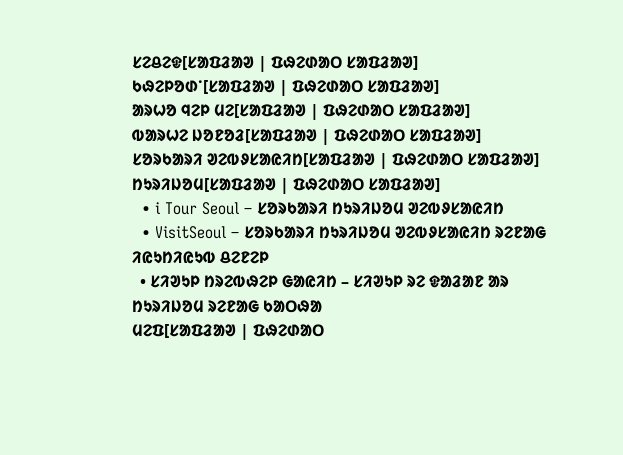ᱥᱮᱪᱮᱫ[ᱥᱟᱯᱲᱟᱣ | ᱯᱷᱮᱰᱟᱛ ᱥᱟᱯᱲᱟᱣ]
ᱠᱷᱮᱞᱚᱰᱸ[ᱥᱟᱯᱲᱟᱣ | ᱯᱷᱮᱰᱟᱛ ᱥᱟᱯᱲᱟᱣ]
ᱟᱨᱦᱚ ᱧᱮᱞ ᱢᱮ[ᱥᱟᱯᱲᱟᱣ | ᱯᱷᱮᱰᱟᱛ ᱥᱟᱯᱲᱟᱣ]
ᱵᱟᱨᱦᱮ ᱡᱚᱱᱚᱲ[ᱥᱟᱯᱲᱟᱣ | ᱯᱷᱮᱰᱟᱛ ᱥᱟᱯᱲᱟᱣ]
ᱥᱚᱨᱠᱟᱨᱤ ᱣᱮᱵᱽᱥᱟᱭᱤᱴ[ᱥᱟᱯᱲᱟᱣ | ᱯᱷᱮᱰᱟᱛ ᱥᱟᱯᱲᱟᱣ]
ᱴᱩᱨᱤᱡᱚᱢ[ᱥᱟᱯᱲᱟᱣ | ᱯᱷᱮᱰᱟᱛ ᱥᱟᱯᱲᱟᱣ]
  • i Tour Seoul – ᱥᱚᱨᱠᱟᱨᱤ ᱴᱩᱨᱤᱡᱚᱢ ᱣᱮᱵᱽᱥᱟᱭᱤᱴ
  • VisitSeoul – ᱥᱚᱨᱠᱟᱨᱤ ᱴᱩᱨᱤᱡᱚᱢ ᱣᱮᱵᱽᱥᱟᱭᱤᱴ ᱨᱮᱱᱟᱜ ᱤᱭᱩᱴᱤᱭᱩᱵ ᱪᱮᱱᱮᱞ
  • ᱥᱤᱣᱩᱞ ᱴᱨᱮᱵᱷᱮᱞ ᱜᱟᱭᱤᱴ – ᱥᱤᱣᱩᱞ ᱨᱮ ᱫᱟᱲᱟᱱ ᱟᱨ ᱴᱩᱨᱤᱡᱚᱢ ᱨᱮᱱᱟᱜ ᱠᱟᱛᱷᱟ
ᱢᱮᱯ[ᱥᱟᱯᱲᱟᱣ | ᱯᱷᱮᱰᱟᱛ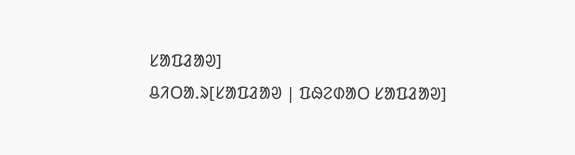ᱥᱟᱯᱲᱟᱣ]
ᱪᱤᱛᱟᱹᱨ[ᱥᱟᱯᱲᱟᱣ | ᱯᱷᱮᱰᱟᱛ ᱥᱟᱯᱲᱟᱣ]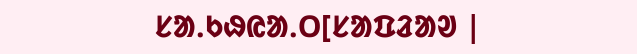ᱥᱟᱹᱠᱷᱭᱟᱹᱛ[ᱥᱟᱯᱲᱟᱣ |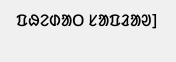ᱯᱷᱮᱰᱟᱛ ᱥᱟᱯᱲᱟᱣ]